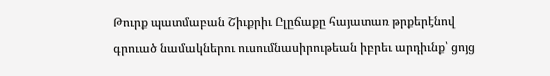Թուրք պատմաբան Շիւքրիւ Ըլըճաքը հայատառ թրքերէնով գրուած նամակներու ուսումնասիրութեան իբրեւ արդիւնք՝ ցոյց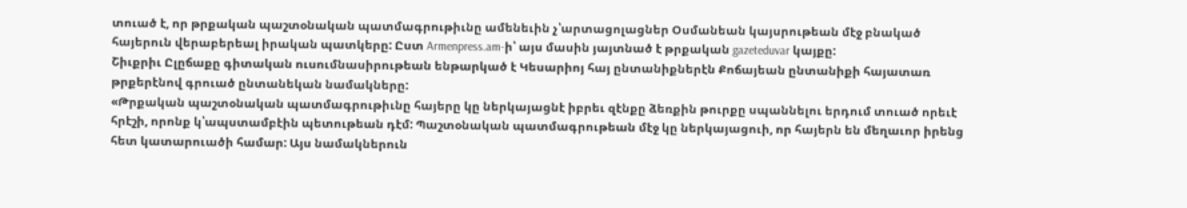տուած է, որ թրքական պաշտօնական պատմագրութիւնը ամենեւին չ՝արտացոլացներ Օսմանեան կայսրութեան մէջ բնակած հայերուն վերաբերեալ իրական պատկերը: Ըստ Armenpress.am-ի՝ այս մասին յայտնած է թրքական gazeteduvar կայքը:
Շիւքրիւ Ըլըճաքը գիտական ուսումնասիրութեան ենթարկած է Կեսարիոյ հայ ընտանիքներէն Քոճայեան ընտանիքի հայատառ թրքերէնով գրուած ընտանեկան նամակները:
«Թրքական պաշտօնական պատմագրութիւնը հայերը կը ներկայացնէ իբրեւ զէնքը ձեռքին թուրքը սպաննելու երդում տուած որեւէ հրէշի, որոնք կ՝ապստամբէին պետութեան դէմ: Պաշտօնական պատմագրութեան մէջ կը ներկայացուի, որ հայերն են մեղաւոր իրենց հետ կատարուածի համար: Այս նամակներուն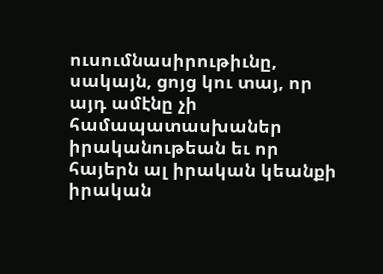ուսումնասիրութիւնը, սակայն, ցոյց կու տայ, որ այդ ամէնը չի համապատասխաներ իրականութեան եւ որ հայերն ալ իրական կեանքի իրական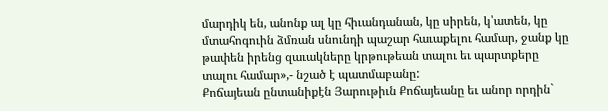մարդիկ են, անոնք ալ կը հիւանդանան, կը սիրեն, կ՝ատեն, կը մտահոգուին ձմռան սնունդի պաշար հաւաքելու համար, ջանք կը թափեն իրենց զաւակները կրթութեան տալու եւ պարտքերը տալու համար»,- նշած է պատմաբանը:
Քոճայեան ընտանիքէն Յարութիւն Քոճայեանը եւ անոր որդին`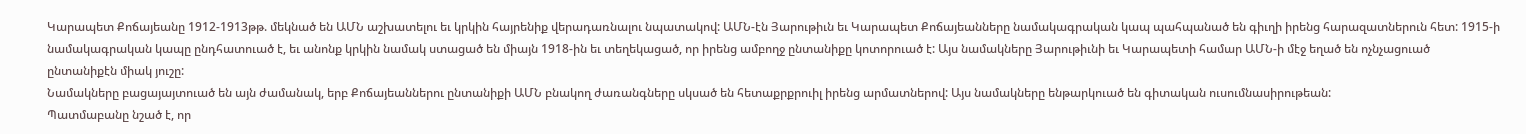Կարապետ Քոճայեանը 1912-1913թթ. մեկնած են ԱՄՆ աշխատելու եւ կրկին հայրենիք վերադառնալու նպատակով: ԱՄՆ-էն Յարութիւն եւ Կարապետ Քոճայեանները նամակագրական կապ պահպանած են գիւղի իրենց հարազատներուն հետ: 1915-ի նամակագրական կապը ընդհատուած է, եւ անոնք կրկին նամակ ստացած են միայն 1918-ին եւ տեղեկացած, որ իրենց ամբողջ ընտանիքը կոտորուած է: Այս նամակները Յարութիւնի եւ Կարապետի համար ԱՄՆ-ի մէջ եղած են ոչնչացուած ընտանիքէն միակ յուշը:
Նամակները բացայայտուած են այն ժամանակ, երբ Քոճայեաններու ընտանիքի ԱՄՆ բնակող ժառանգները սկսած են հետաքրքրուիլ իրենց արմատներով: Այս նամակները ենթարկուած են գիտական ուսումնասիրութեան:
Պատմաբանը նշած է, որ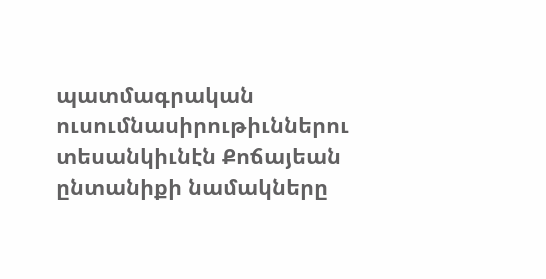պատմագրական ուսումնասիրութիւններու տեսանկիւնէն Քոճայեան ընտանիքի նամակները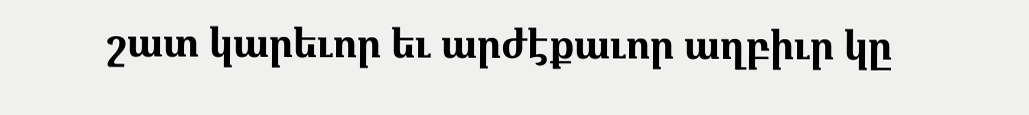շատ կարեւոր եւ արժէքաւոր աղբիւր կը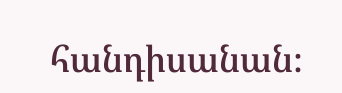հանդիսանան։